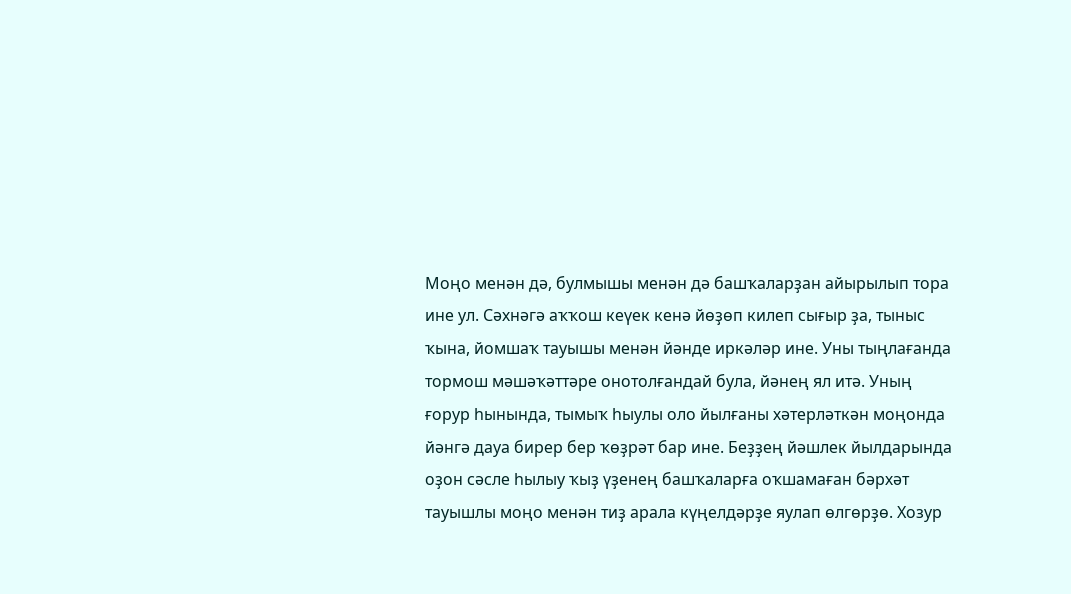Моңо менән дә, булмышы менән дә башҡаларҙан айырылып тора ине ул. Сәхнәгә аҡҡош кеүек кенә йөҙөп килеп сығыр ҙа, тыныс ҡына, йомшаҡ тауышы менән йәнде иркәләр ине. Уны тыңлағанда тормош мәшәҡәттәре онотолғандай була, йәнең ял итә. Уның ғорур һынында, тымыҡ һыулы оло йылғаны хәтерләткән моңонда йәнгә дауа бирер бер ҡөҙрәт бар ине. Беҙҙең йәшлек йылдарында оҙон сәсле һылыу ҡыҙ үҙенең башҡаларға оҡшамаған бәрхәт тауышлы моңо менән тиҙ арала күңелдәрҙе яулап өлгөрҙө. Хозур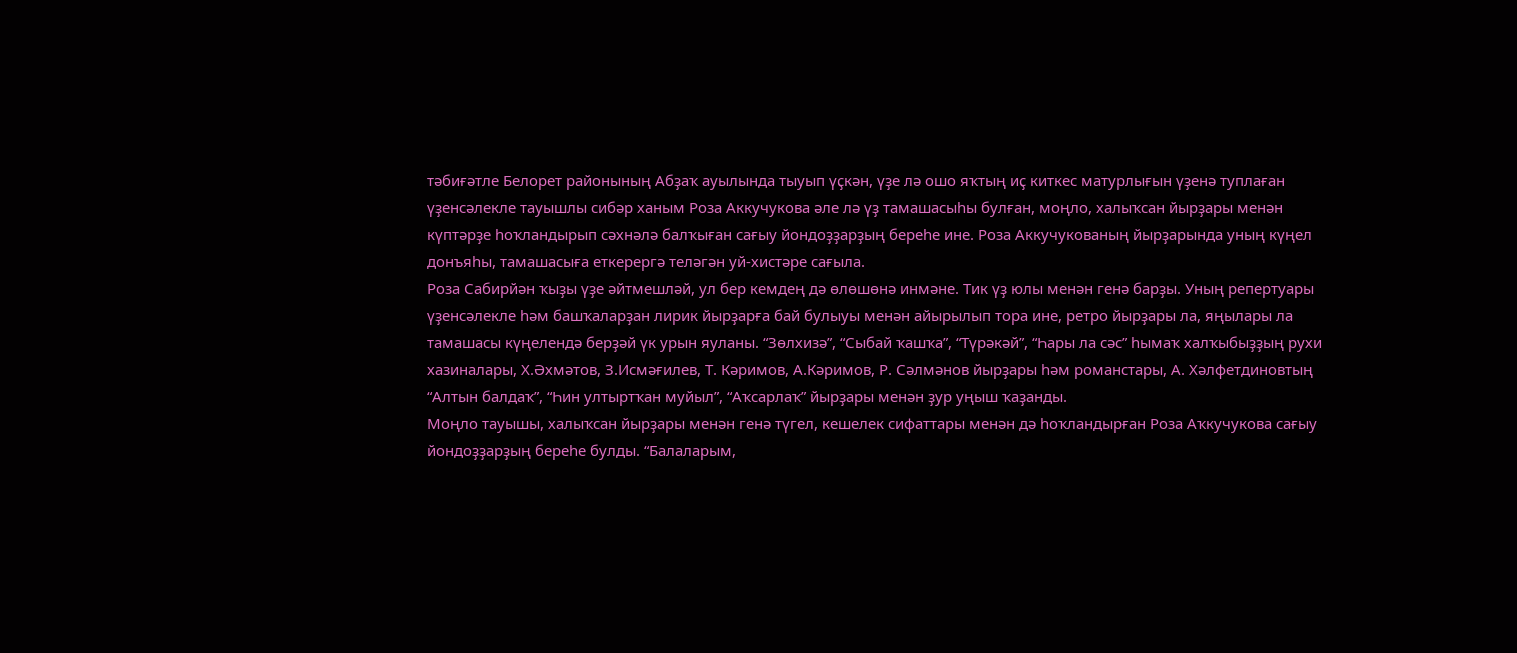тәбиғәтле Белорет районының Абҙаҡ ауылында тыуып үҫкән, үҙе лә ошо яҡтың иҫ киткес матурлығын үҙенә туплаған үҙенсәлекле тауышлы сибәр ханым Роза Аккучукова әле лә үҙ тамашасыһы булған, моңло, халыҡсан йырҙары менән күптәрҙе һоҡландырып сәхнәлә балҡыған сағыу йондоҙҙарҙың береһе ине. Роза Аккучукованың йырҙарында уның күңел донъяһы, тамашасыға еткерергә теләгән уй-хистәре сағыла.
Роза Сабирйән ҡыҙы үҙе әйтмешләй, ул бер кемдең дә өлөшөнә инмәне. Тик үҙ юлы менән генә барҙы. Уның репертуары үҙенсәлекле һәм башҡаларҙан лирик йырҙарға бай булыуы менән айырылып тора ине, ретро йырҙары ла, яңылары ла тамашасы күңелендә берҙәй үк урын яуланы. “Зөлхизә”, “Сыбай ҡашҡа”, “Түрәкәй”, “Һары ла сәс” һымаҡ халҡыбыҙҙың рухи хазиналары, Х.Әхмәтов, З.Исмәғилев, Т. Кәримов, А.Кәримов, Р. Сәлмәнов йырҙары һәм романстары, А. Хәлфетдиновтың “Алтын балдаҡ”, “Һин ултыртҡан муйыл”, “Аҡсарлаҡ” йырҙары менән ҙур уңыш ҡаҙанды.
Моңло тауышы, халыҡсан йырҙары менән генә түгел, кешелек сифаттары менән дә һоҡландырған Роза Аҡкучукова сағыу йондоҙҙарҙың береһе булды. “Балаларым,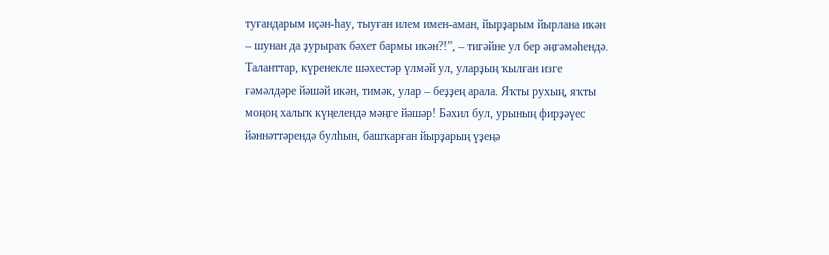туғандарым иҫән-һау, тыуған илем имен-аман, йырҙарым йырлана икән – шунан да ҙурыраҡ бәхет бармы икән?!”, – тигәйне ул бер әңгәмәһендә. Таланттар, күренекле шәхестәр үлмәй ул, уларҙың ҡылған изге ғәмәлдәре йәшәй икән, тимәк, улар – беҙҙең арала. Яҡты рухың, яҡты моңоң халыҡ күңелендә мәңге йәшәр! Бәхил бул, урының фирҙәүес йәннәттәрендә булһын, башҡарған йырҙарың үҙеңә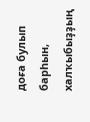доға булып барһын, халҡыбыҙҙың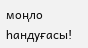моңло һандуғасы!